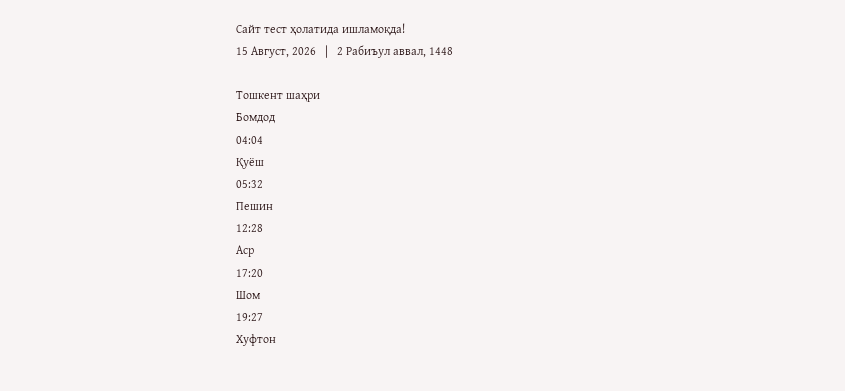Сайт тест ҳолатида ишламоқда!
15 Август, 2026   |   2 Рабиъул аввал, 1448

Тошкент шаҳри
Бомдод
04:04
Қуёш
05:32
Пешин
12:28
Аср
17:20
Шом
19:27
Хуфтон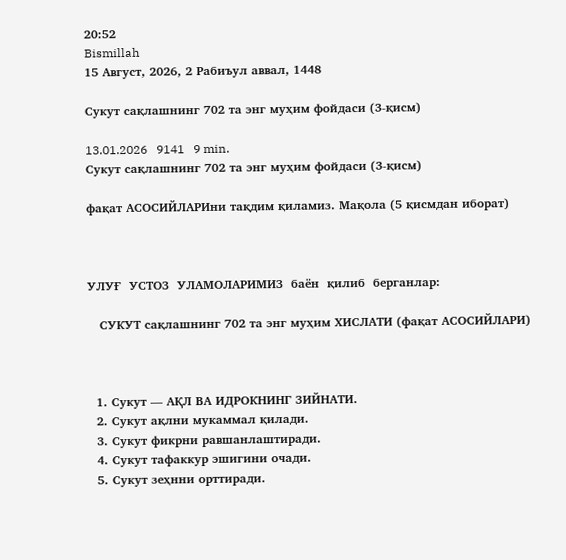20:52
Bismillah
15 Август, 2026, 2 Рабиъул аввал, 1448

Сукут сақлашнинг 702 та энг муҳим фойдаси (3-қисм)

13.01.2026   9141   9 min.
Сукут сақлашнинг 702 та энг муҳим фойдаси (3-қисм)

фақат АСОСИЙЛАРИни тақдим қиламиз. Мақола (5 қисмдан иборат)



УЛУҒ  УСТОЗ  УЛАМОЛАРИМИЗ  баён  қилиб  берганлар:

   СУКУТ сақлашнинг 702 та энг муҳим ХИСЛАТИ (фақат АСОСИЙЛАРИ)



  1. Сукут — АҚЛ ВА ИДРОКНИНГ ЗИЙНАТИ.
  2. Сукут ақлни мукаммал қилади.
  3. Сукут фикрни равшанлаштиради.
  4. Сукут тафаккур эшигини очади.
  5. Сукут зеҳнни орттиради.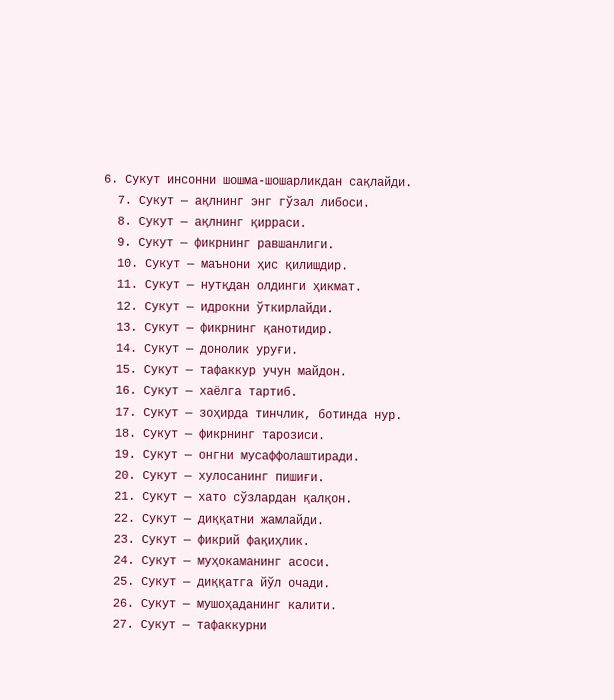6. Сукут инсонни шошма-шошарликдан сақлайди.
  7. Сукут — ақлнинг энг гўзал либоси.
  8. Сукут — ақлнинг қирраси.
  9. Сукут — фикрнинг равшанлиги.
  10. Сукут — маънони ҳис қилишдир.
  11. Сукут — нутқдан олдинги ҳикмат.
  12. Сукут — идрокни ўткирлайди.
  13. Сукут — фикрнинг қанотидир.
  14. Сукут — донолик уруғи.
  15. Сукут — тафаккур учун майдон.
  16. Сукут — хаёлга тартиб.
  17. Сукут — зоҳирда тинчлик, ботинда нур.
  18. Сукут — фикрнинг тарозиси.
  19. Сукут — онгни мусаффолаштиради.
  20. Сукут — хулосанинг пишиғи.
  21. Сукут — хато сўзлардан қалқон.
  22. Сукут — диққатни жамлайди.
  23. Сукут — фикрий фақиҳлик.
  24. Сукут — муҳокаманинг асоси.
  25. Сукут — диққатга йўл очади.
  26. Сукут — мушоҳаданинг калити.
  27. Сукут — тафаккурни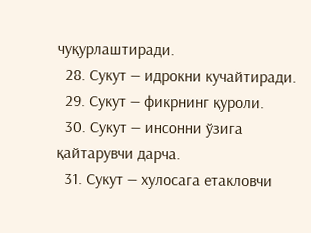чуқурлаштиради.
  28. Сукут — идрокни кучайтиради.
  29. Сукут — фикрнинг қуроли.
  30. Сукут — инсонни ўзига қайтарувчи дарча.
  31. Сукут — хулосага етакловчи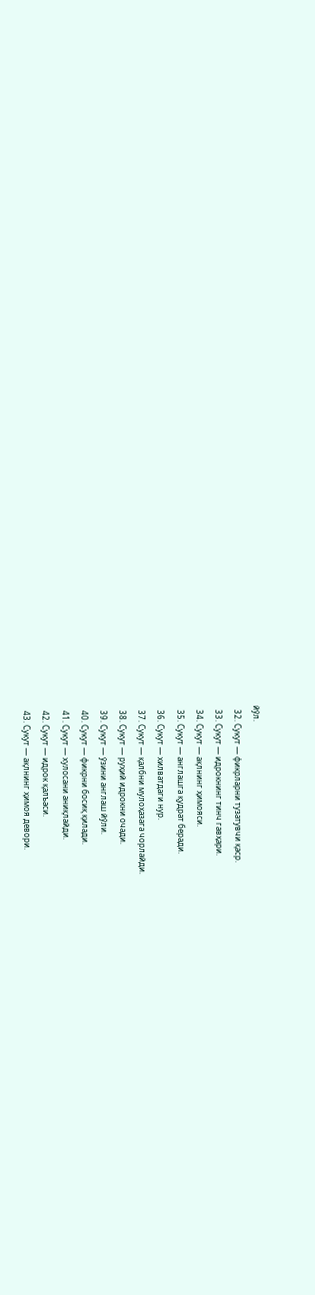йўл.
  32. Сукут — фикрларни тузатувчи қаср.
  33. Сукут — идрокнинг тинч гавҳари.
  34. Сукут — ақлнинг ҳимояси.
  35. Сукут — англашга қудрат беради.
  36. Сукут — хилватдаги нур.
  37. Сукут — қалбни мулоҳазага чорлайди.
  38. Сукут — руҳий идрокни очади.
  39. Сукут — ўзини англаш йўли.
  40. Сукут — фикрни босиқ қилади.
  41. Сукут — хулосани аниқлайди.
  42. Сукут — идрок қалъаси.
  43. Сукут — ақлнинг ҳимоя девори.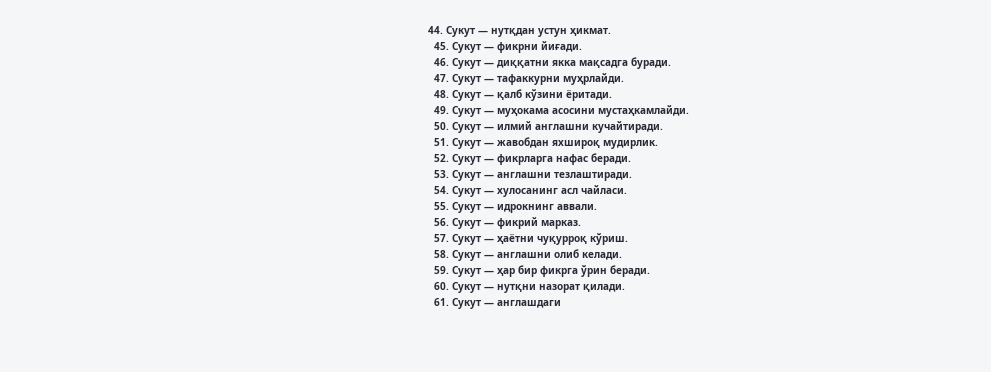44. Сукут — нутқдан устун ҳикмат.
  45. Сукут — фикрни йиғади.
  46. Сукут — диққатни якка мақсадга бурaди.
  47. Сукут — тафаккурни муҳрлайди.
  48. Сукут — қалб кўзини ёритади.
  49. Сукут — муҳокама асосини мустаҳкамлайди.
  50. Сукут — илмий англашни кучайтиради.
  51. Сукут — жавобдан яхшироқ мудирлик.
  52. Сукут — фикрларга нафас беради.
  53. Сукут — англашни тезлаштиради.
  54. Сукут — хулосанинг асл чайласи.
  55. Сукут — идрокнинг аввали.
  56. Сукут — фикрий марказ.
  57. Сукут — ҳаётни чуқурроқ кўриш.
  58. Сукут — англашни олиб келади.
  59. Сукут — ҳар бир фикрга ўрин беради.
  60. Сукут — нутқни назорат қилади.
  61. Сукут — англашдаги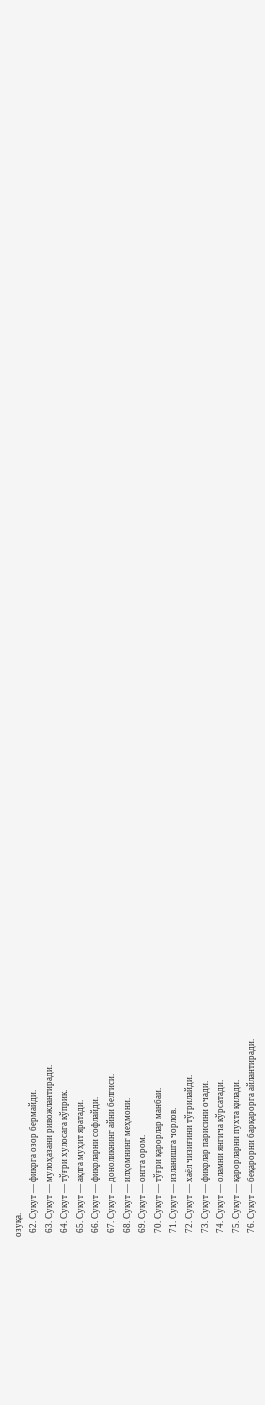озуқа.
  62. Сукут — фикрга озор бермайди.
  63. Сукут — мулоҳазани ривожлантиради.
  64. Сукут — тўғри хулосага кўприк.
  65. Сукут — ақлга муҳит яратади.
  66. Сукут — фикрларни софлайди.
  67. Сукут — доноликнинг айни белгиси.
  68. Сукут — илҳомнинг меҳмони.
  69. Сукут — онгга ором.
  70. Сукут — тўғри қарорлар манбаи.
  71. Сукут — изланишга чорлов.
  72. Сукут — хаёл чизиғини тўғрилайди.
  73. Сукут — фикрлар парисини очади.
  74. Сукут — оламни янгича кўрсатади.
  75. Сукут — қарорларни пухта қилади.
  76. Сукут — беқарорни барқарорга айлантиради.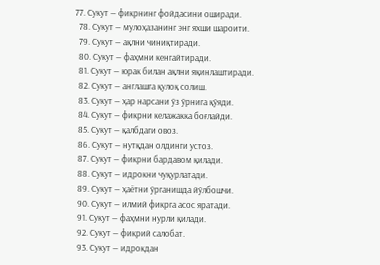77. Сукут — фикрнинг фойдасини оширади.
  78. Сукут — мулоҳазанинг энг яхши шароити.
  79. Сукут — ақлни чиниқтиради.
  80. Сукут — фаҳмни кенгайтиради.
  81. Сукут — юрак билан ақлни яқинлаштиради.
  82. Сукут — англашга қулоқ солиш.
  83. Сукут — ҳар нарсани ўз ўрнига қўяди.
  84. Сукут — фикрни келажакка боғлайди.
  85. Сукут — қалбдаги овоз.
  86. Сукут — нутқдан олдинги устоз.
  87. Сукут — фикрни бардавом қилади.
  88. Сукут — идрокни чуқурлатади.
  89. Сукут — ҳаётни ўрганишда йўлбошчи.
  90. Сукут — илмий фикрга асос яратади.
  91. Сукут — фаҳмни нурли қилади.
  92. Сукут — фикрий салобат.
  93. Сукут — идрокдан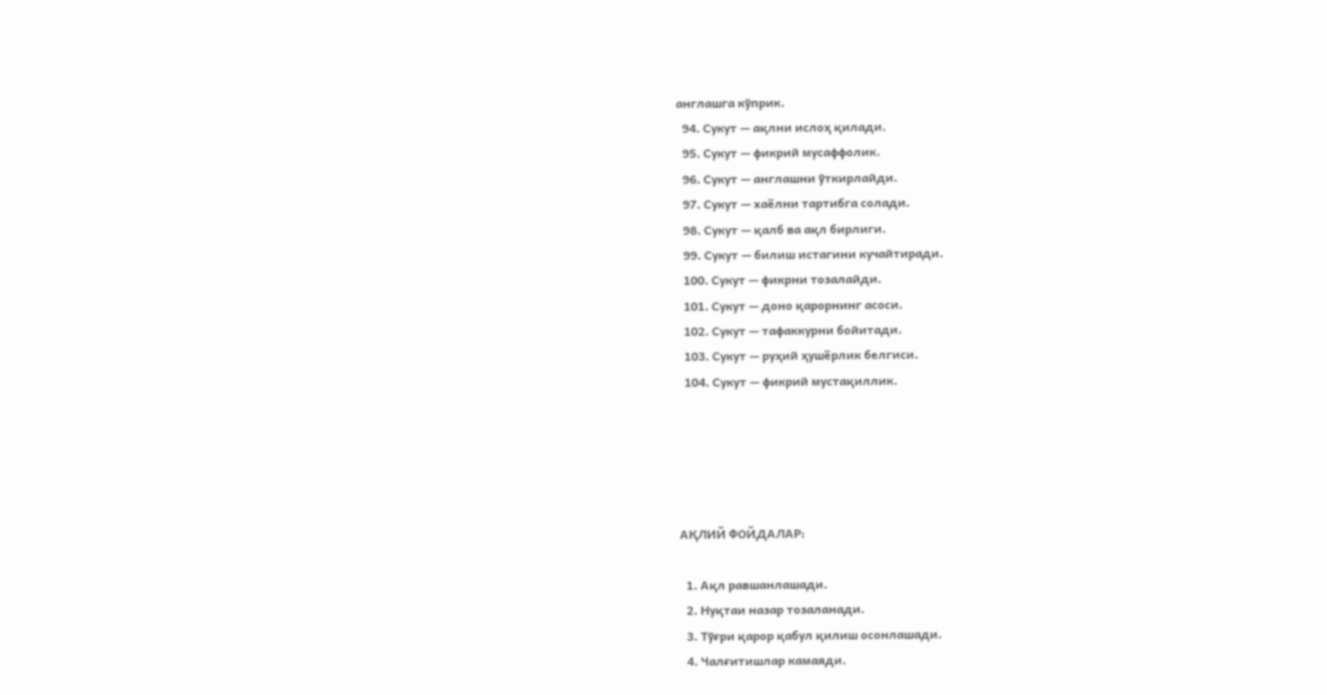англашга кўприк.
  94. Сукут — ақлни ислоҳ қилади.
  95. Сукут — фикрий мусаффолик.
  96. Сукут — англашни ўткирлайди.
  97. Сукут — хаёлни тартибга солади.
  98. Сукут — қалб ва ақл бирлиги.
  99. Сукут — билиш истагини кучайтиради.
  100. Сукут — фикрни тозалайди.
  101. Сукут — доно қарорнинг асоси.
  102. Сукут — тафаккурни бойитади.
  103. Сукут — руҳий ҳушёрлик белгиси.
  104. Сукут — фикрий мустақиллик.





АҚЛИЙ ФОЙДАЛАР:

  1. Ақл равшанлашади.
  2. Нуқтаи назар тозаланади.
  3. Тўғри қарор қабул қилиш осонлашади.
  4. Чалғитишлар камаяди.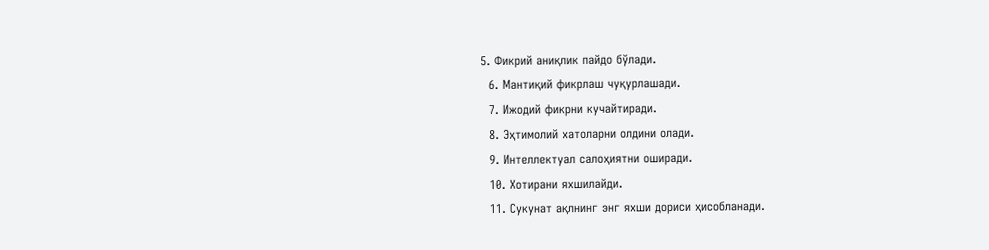5. Фикрий аниқлик пайдо бўлади.
  6. Мантиқий фикрлаш чуқурлашади.
  7. Ижодий фикрни кучайтиради.
  8. Эҳтимолий хатоларни олдини олади.
  9. Интеллектуал салоҳиятни оширади.
  10. Хотирани яхшилайди.
  11. Сукунат ақлнинг энг яхши дориси ҳисобланади.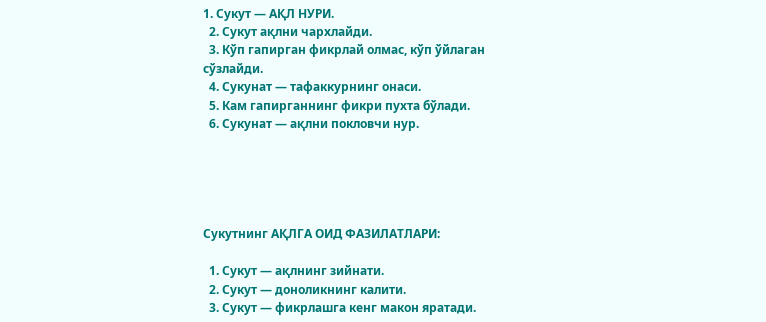1. Сукут — АҚЛ НУРИ.
  2. Сукут ақлни чархлайди.
  3. Кўп гапирган фикрлай олмас, кўп ўйлаган сўзлайди.
  4. Сукунат — тафаккурнинг онаси.
  5. Кам гапирганнинг фикри пухта бўлади.
  6. Сукунат — ақлни покловчи нур.





Сукутнинг АҚЛГА ОИД ФАЗИЛАТЛАРИ:

  1. Сукут — ақлнинг зийнати.
  2. Сукут — доноликнинг калити.
  3. Сукут — фикрлашга кенг макон яратади.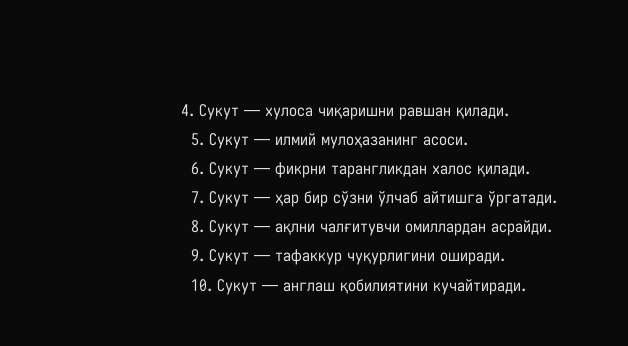4. Сукут — хулоса чиқаришни равшан қилади.
  5. Сукут — илмий мулоҳазанинг асоси.
  6. Сукут — фикрни тарангликдан халос қилади.
  7. Сукут — ҳар бир сўзни ўлчаб айтишга ўргатади.
  8. Сукут — ақлни чалғитувчи омиллардан асрайди.
  9. Сукут — тафаккур чуқурлигини оширади.
  10. Сукут — англаш қобилиятини кучайтиради.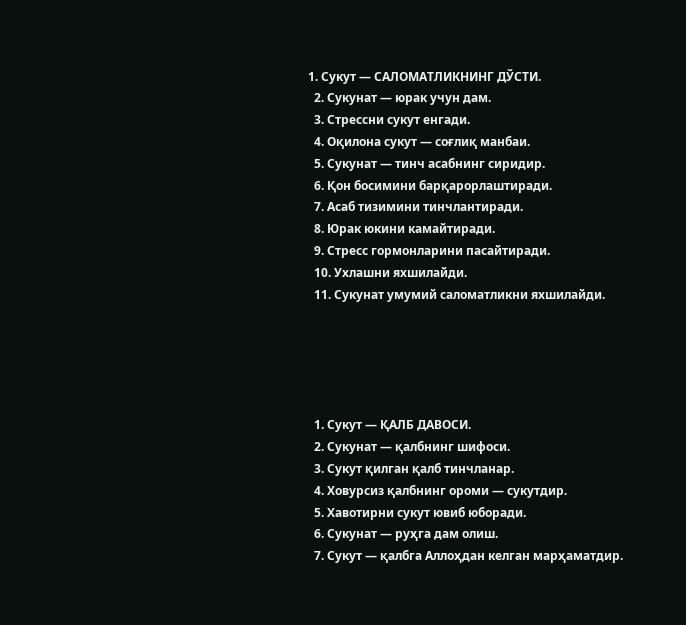1. Сукут — САЛОМАТЛИКНИНГ ДЎСТИ.
  2. Сукунат — юрак учун дам.
  3. Стрессни сукут енгади.
  4. Оқилона сукут — соғлиқ манбаи.
  5. Сукунат — тинч асабнинг сиридир.
  6. Қон босимини барқарорлаштиради.
  7. Асаб тизимини тинчлантиради.
  8. Юрак юкини камайтиради.
  9. Стресс гормонларини пасайтиради.
  10. Ухлашни яхшилайди.
  11. Сукунат умумий саломатликни яхшилайди.





  1. Сукут — ҚАЛБ ДАВОСИ.
  2. Сукунат — қалбнинг шифоси.
  3. Сукут қилган қалб тинчланар.
  4. Ховурсиз қалбнинг ороми — сукутдир.
  5. Хавотирни сукут ювиб юборади.
  6. Сукунат — руҳга дам олиш.
  7. Сукут — қалбга Аллоҳдан келган марҳаматдир.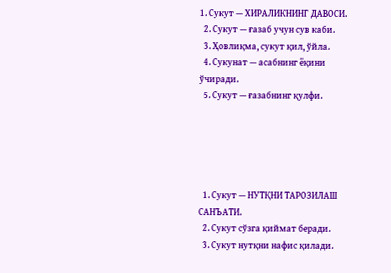1. Сукут — ХИРАЛИКНИНГ ДАВОСИ.
  2. Сукут — ғазаб учун сув каби.
  3. Ҳовлиқма, сукут қил, ўйла.
  4. Сукунат — асабнинг ёқини ўчиради.
  5. Сукут — ғазабнинг қулфи.





  1. Сукут — НУТҚНИ ТАРОЗИЛАШ САНЪАТИ.
  2. Сукут сўзга қиймат беради.
  3. Сукут нутқни нафис қилади.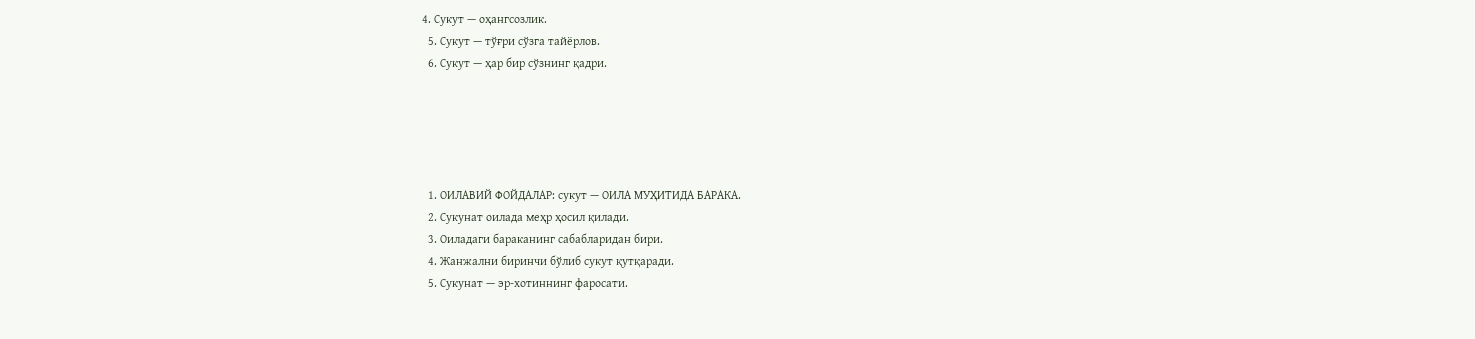4. Сукут — оҳангсозлик.
  5. Сукут — тўғри сўзга тайёрлов.
  6. Сукут — ҳар бир сўзнинг қадри.





  1. ОИЛАВИЙ ФОЙДАЛАР: сукут — ОИЛА МУҲИТИДА БАРАКА.
  2. Сукунат оилада меҳр ҳосил қилади.
  3. Оиладаги бараканинг сабабларидан бири.
  4. Жанжални биринчи бўлиб сукут қутқаради.
  5. Сукунат — эр-хотиннинг фаросати.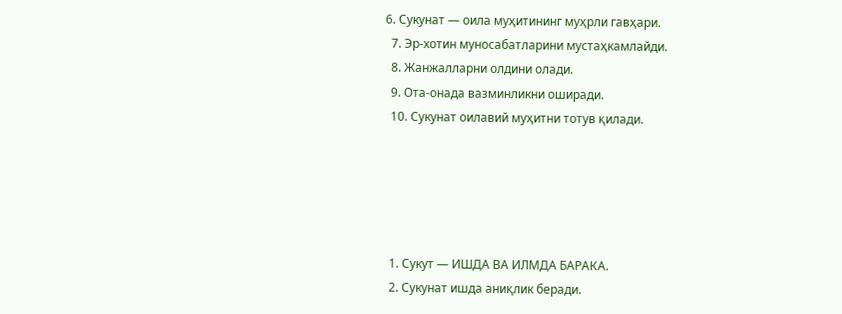6. Сукунат — оила муҳитининг муҳрли гавҳари.
  7. Эр-хотин муносабатларини мустаҳкамлайди.
  8. Жанжалларни олдини олади.
  9. Ота-онада вазминликни оширади.
  10. Сукунат оилавий муҳитни тотув қилади.





  1. Сукут — ИШДА ВА ИЛМДА БАРАКА.
  2. Сукунат ишда аниқлик беради.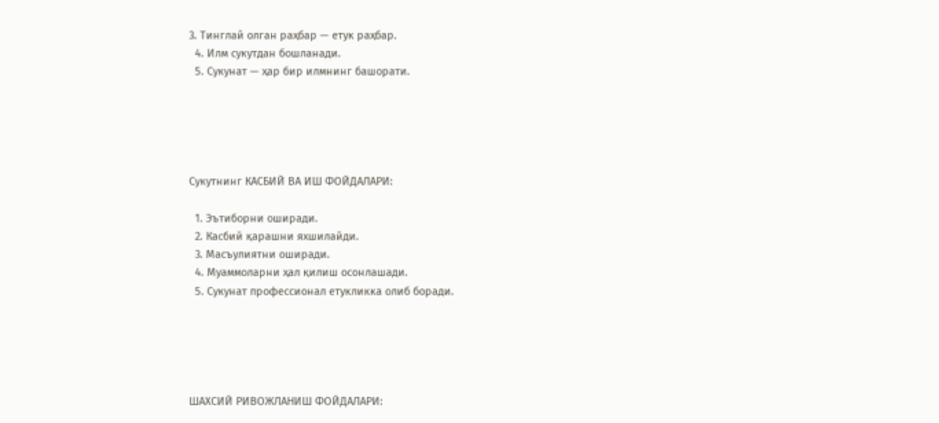3. Тинглай олган раҳбар — етук раҳбар.
  4. Илм сукутдан бошланади.
  5. Сукунат — ҳар бир илмнинг башорати.





Сукутнинг КАСБИЙ ВА ИШ ФОЙДАЛАРИ:

  1. Эътиборни оширади.
  2. Касбий қарашни яхшилайди.
  3. Масъулиятни оширади.
  4. Муаммоларни ҳал қилиш осонлашади.
  5. Сукунат профессионал етукликка олиб боради.





ШАХСИЙ РИВОЖЛАНИШ ФОЙДАЛАРИ: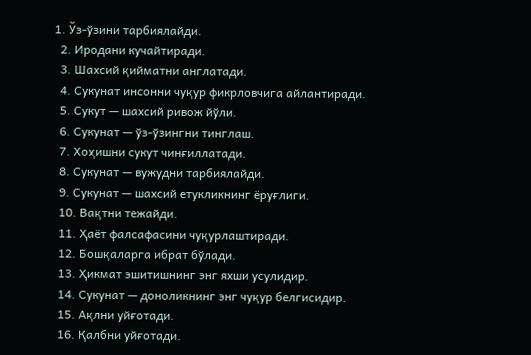1. Ўз-ўзини тарбиялайди.
  2. Иродани кучайтиради.
  3. Шахсий қийматни англатади.
  4. Сукунат инсонни чуқур фикрловчига айлантиради.
  5. Сукут — шахсий ривож йўли.
  6. Сукунат — ўз-ўзингни тинглаш.
  7. Хоҳишни сукут чинғиллатади.
  8. Сукунат — вужудни тарбиялайди.
  9. Сукунат — шахсий етукликнинг ёруғлиги.
  10. Вақтни тежайди.
  11. Ҳаёт фалсафасини чуқурлаштиради.
  12. Бошқаларга ибрат бўлади.
  13. Ҳикмат эшитишнинг энг яхши усулидир.
  14. Сукунат — доноликнинг энг чуқур белгисидир.
  15. Ақлни уйғотади.
  16. Қалбни уйғотади.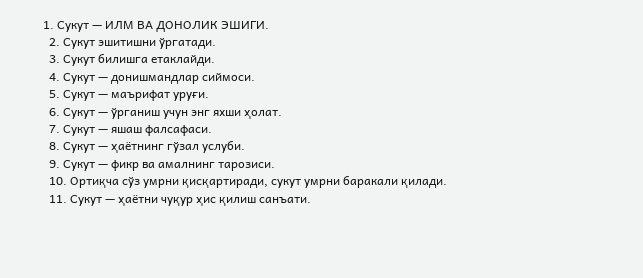1. Сукут — ИЛМ ВА ДОНОЛИК ЭШИГИ.
  2. Сукут эшитишни ўргатади.
  3. Сукут билишга етаклайди.
  4. Сукут — донишмандлар сиймоси.
  5. Сукут — маърифат уруғи.
  6. Сукут — ўрганиш учун энг яхши ҳолат.
  7. Сукут — яшаш фалсафаси.
  8. Сукут — ҳаётнинг гўзал услуби.
  9. Сукут — фикр ва амалнинг тарозиси.
  10. Ортиқча сўз умрни қисқартиради, сукут умрни баракали қилади.
  11. Сукут — ҳаётни чуқур ҳис қилиш санъати.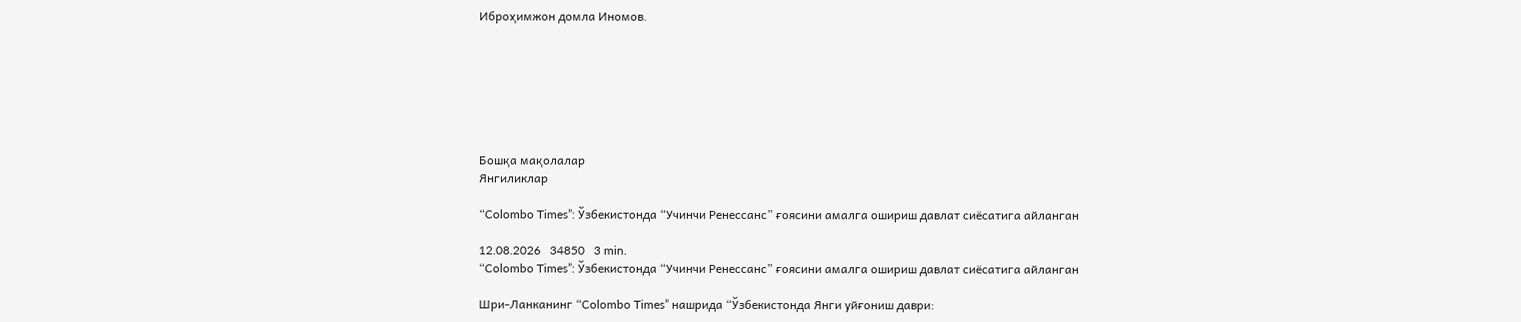Иброҳимжон домла Иномов.







Бошқа мақолалар
Янгиликлар

“Сolombo Times”: Ўзбекистонда “Учинчи Ренессанс” ғоясини амалга ошириш давлат сиёсатига айланган

12.08.2026   34850   3 min.
“Сolombo Times”: Ўзбекистонда “Учинчи Ренессанс” ғоясини амалга ошириш давлат сиёсатига айланган

Шри-Ланканинг “Сolombo Times” нашрида “Ўзбекистонда Янги уйғониш даври: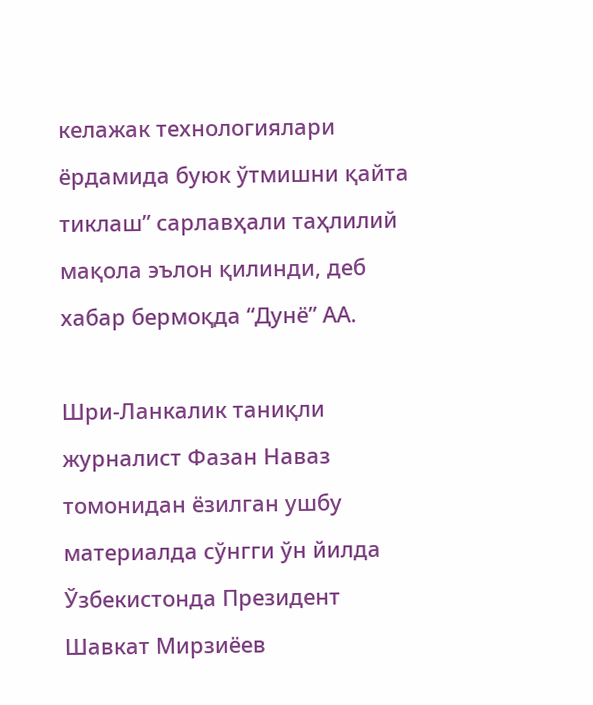келажак технологиялари ёрдамида буюк ўтмишни қайта тиклаш” сарлавҳали таҳлилий мақола эълон қилинди, деб хабар бермоқда “Дунё” АА.

Шри-Ланкалик таниқли журналист Фазан Наваз томонидан ёзилган ушбу материалда сўнгги ўн йилда Ўзбекистонда Президент Шавкат Мирзиёев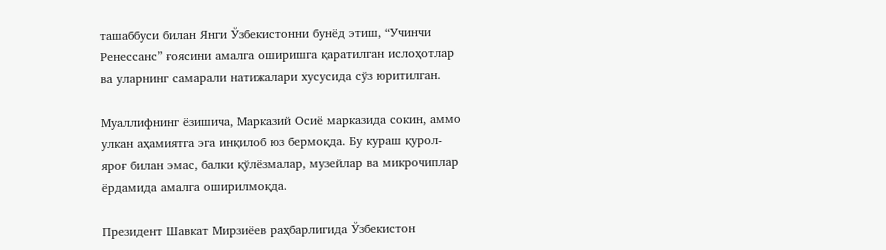ташаббуси билан Янги Ўзбекистонни бунёд этиш, “Учинчи Ренессанс” ғоясини амалга оширишга қаратилган ислоҳотлар ва уларнинг самарали натижалари хусусида сўз юритилган.

Муаллифнинг ёзишича, Марказий Осиё марказида сокин, аммо улкан аҳамиятга эга инқилоб юз бермоқда. Бу кураш қурол-яроғ билан эмас, балки қўлёзмалар, музейлар ва микрочиплар ёрдамида амалга оширилмоқда.

Президент Шавкат Мирзиёев раҳбарлигида Ўзбекистон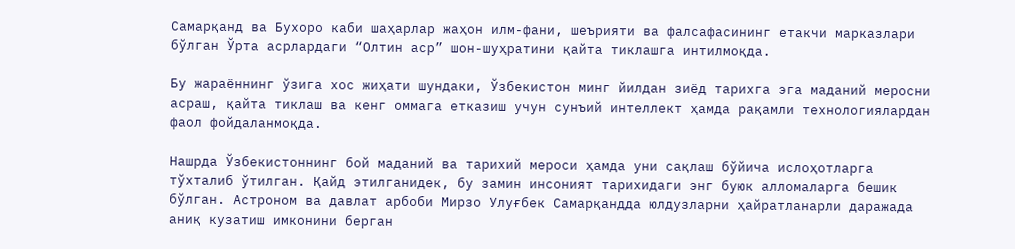Самарқанд ва Бухоро каби шаҳарлар жаҳон илм-фани, шеърияти ва фалсафасининг етакчи марказлари бўлган Ўрта асрлардаги “Олтин аср” шон-шуҳратини қайта тиклашга интилмоқда.

Бу жараённинг ўзига хос жиҳати шундаки, Ўзбекистон минг йилдан зиёд тарихга эга маданий меросни асраш, қайта тиклаш ва кенг оммага етказиш учун сунъий интеллект ҳамда рақамли технологиялардан фаол фойдаланмоқда.

Нашрда Ўзбекистоннинг бой маданий ва тарихий мероси ҳамда уни сақлаш бўйича ислоҳотларга тўхталиб ўтилган. Қайд этилганидек, бу замин инсоният тарихидаги энг буюк алломаларга бешик бўлган. Астроном ва давлат арбоби Мирзо Улуғбек Самарқандда юлдузларни ҳайратланарли даражада аниқ кузатиш имконини берган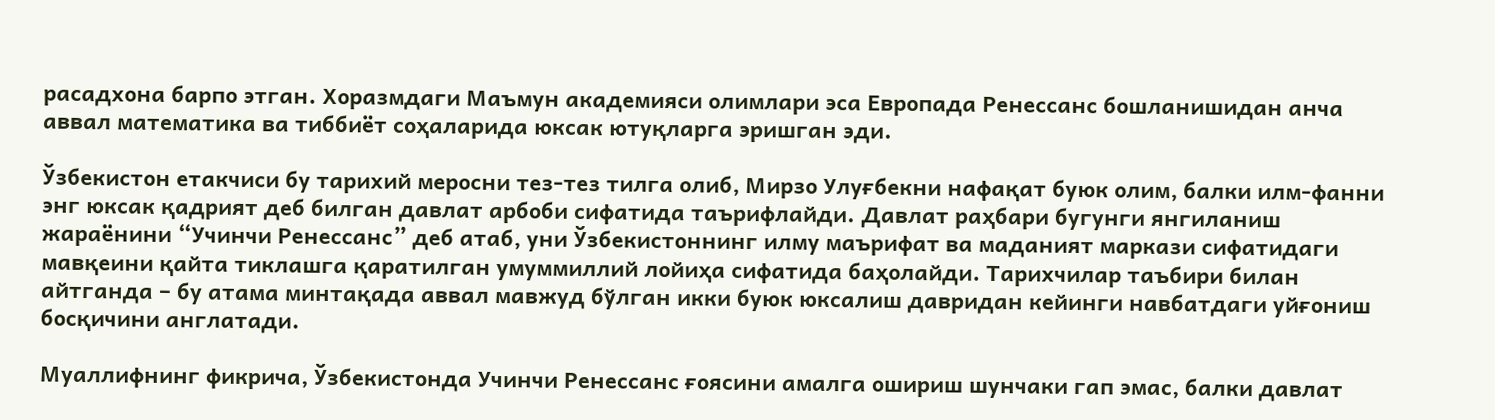расадхона барпо этган. Хоразмдаги Маъмун академияси олимлари эса Европада Ренессанс бошланишидан анча аввал математика ва тиббиёт соҳаларида юксак ютуқларга эришган эди.

Ўзбекистон етакчиси бу тарихий меросни тез-тез тилга олиб, Мирзо Улуғбекни нафақат буюк олим, балки илм-фанни энг юксак қадрият деб билган давлат арбоби сифатида таърифлайди. Давлат раҳбари бугунги янгиланиш жараёнини “Учинчи Ренессанс” деб атаб, уни Ўзбекистоннинг илму маърифат ва маданият маркази сифатидаги мавқеини қайта тиклашга қаратилган умуммиллий лойиҳа сифатида баҳолайди. Тарихчилар таъбири билан айтганда – бу атама минтақада аввал мавжуд бўлган икки буюк юксалиш давридан кейинги навбатдаги уйғониш босқичини англатади.

Муаллифнинг фикрича, Ўзбекистонда Учинчи Ренессанс ғоясини амалга ошириш шунчаки гап эмас, балки давлат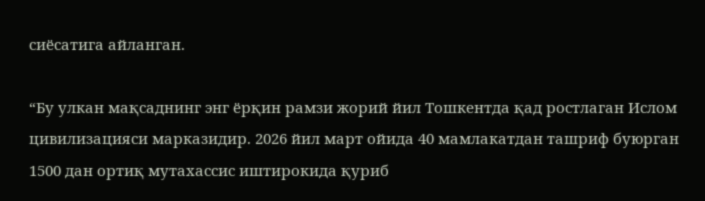сиёсатига айланган.

“Бу улкан мақсаднинг энг ёрқин рамзи жорий йил Тошкентда қад ростлаган Ислом цивилизацияси марказидир. 2026 йил март ойида 40 мамлакатдан ташриф буюрган 1500 дан ортиқ мутахассис иштирокида қуриб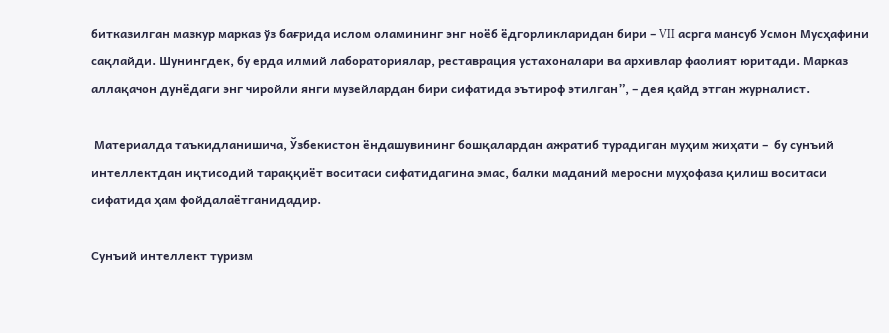битказилган мазкур марказ ўз бағрида ислом оламининг энг ноёб ёдгорликларидан бири – VII асрга мансуб Усмон Мусҳафини сақлайди. Шунингдек, бу ерда илмий лабораториялар, реставрация устахоналари ва архивлар фаолият юритади. Марказ аллақачон дунёдаги энг чиройли янги музейлардан бири сифатида эътироф этилган”, – дея қайд этган журналист.

 Материалда таъкидланишича, Ўзбекистон ёндашувининг бошқалардан ажратиб турадиган муҳим жиҳати –  бу сунъий интеллектдан иқтисодий тараққиёт воситаси сифатидагина эмас, балки маданий меросни муҳофаза қилиш воситаси сифатида ҳам фойдалаётганидадир.

Сунъий интеллект туризм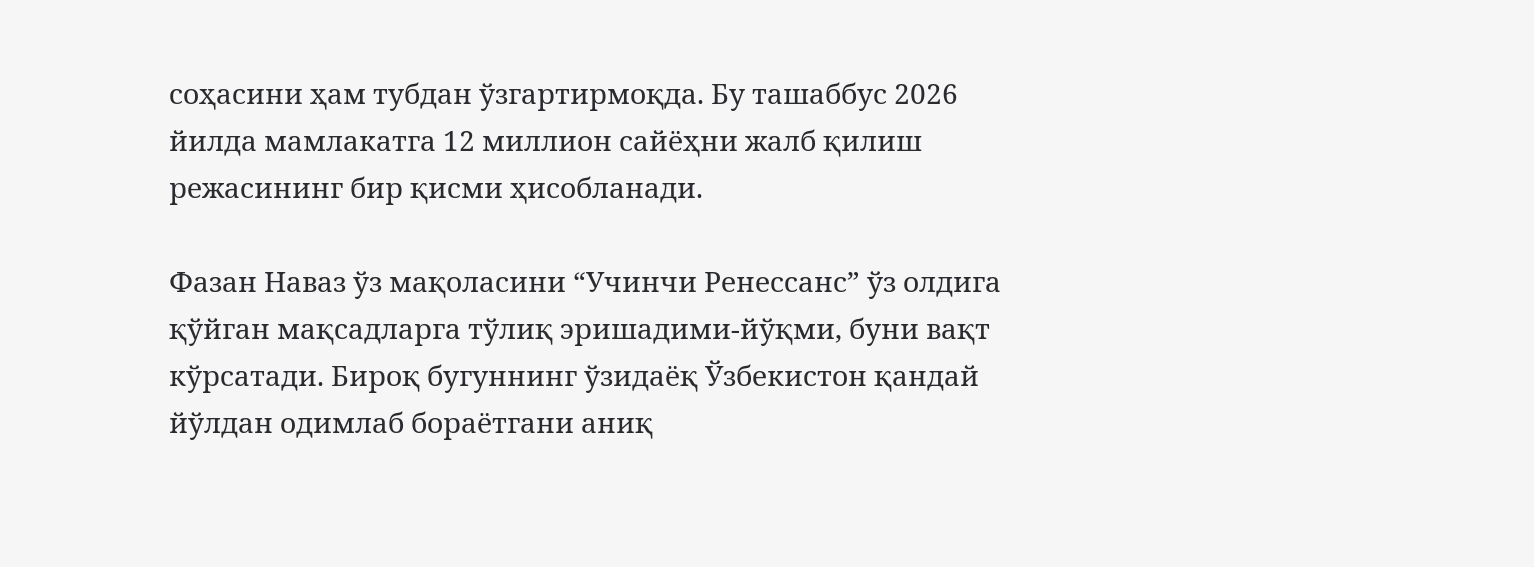соҳасини ҳам тубдан ўзгартирмоқда. Бу ташаббус 2026 йилда мамлакатга 12 миллион сайёҳни жалб қилиш режасининг бир қисми ҳисобланади.

Фазан Наваз ўз мақоласини “Учинчи Ренессанс” ўз олдига қўйган мақсадларга тўлиқ эришадими-йўқми, буни вақт кўрсатади. Бироқ бугуннинг ўзидаёқ Ўзбекистон қандай йўлдан одимлаб бораётгани аниқ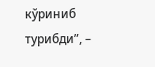кўриниб турибди”, –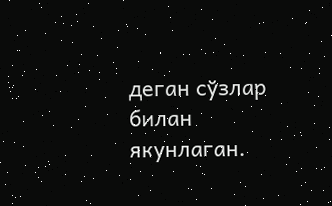деган сўзлар билан якунлаган.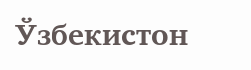Ўзбекистон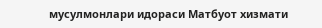мусулмонлари идораси Матбуот хизмати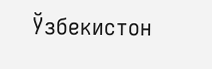Ўзбекистон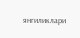янгиликлари